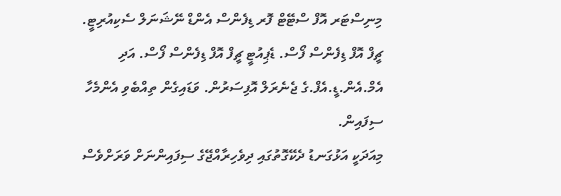މިނިސްޓަރ އޮފް ސްޓޭޓް ފޮރ ޑިފެންސް އެންޑް ނޭޝަނަލް ސެކިއުރިޓީ. ޗީފް އޮފް ޑިފެންސް ފޯސް. ޑެޕިއުޓީ ޗީފް އޮފް ޑިފެންސް ފޯސް. އަދި އެމް.އެން.ޑީ.އެފް.ގެ ޖެނެރަލް އޮފިސަރުން. ވަޑައިގެން ތިއްބެވި އެންމެހާ ސިފައިން.
މިއަދަކީ އަޅުގަނޑު ދެކޭގޮތުގައި ދިވެހިރާއްޖޭގެ ސިފައިންނަށް ވަރަށްވެސް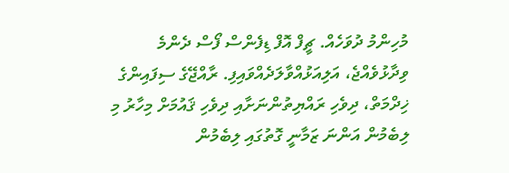މުހިންމު ދުވަހެއް. ޗީފް އޮފް ޑިފެންސް ފޯސް ދެންމެ ވިދާޅުވެއްޖެ، އަލިއަޅުއްވާލަދެއްވައިފި. ރާއްޖޭގެ ސިފައިންގެ ޚިދްމަތް، ދިވެހި ރައްޔިތުންނަށާއި ދިވެހި ޤައުމަށް މިހާރު މި ލިބެމުން އަންނަ ޒަމާނީ ގޮތުގައި ލިބެމުން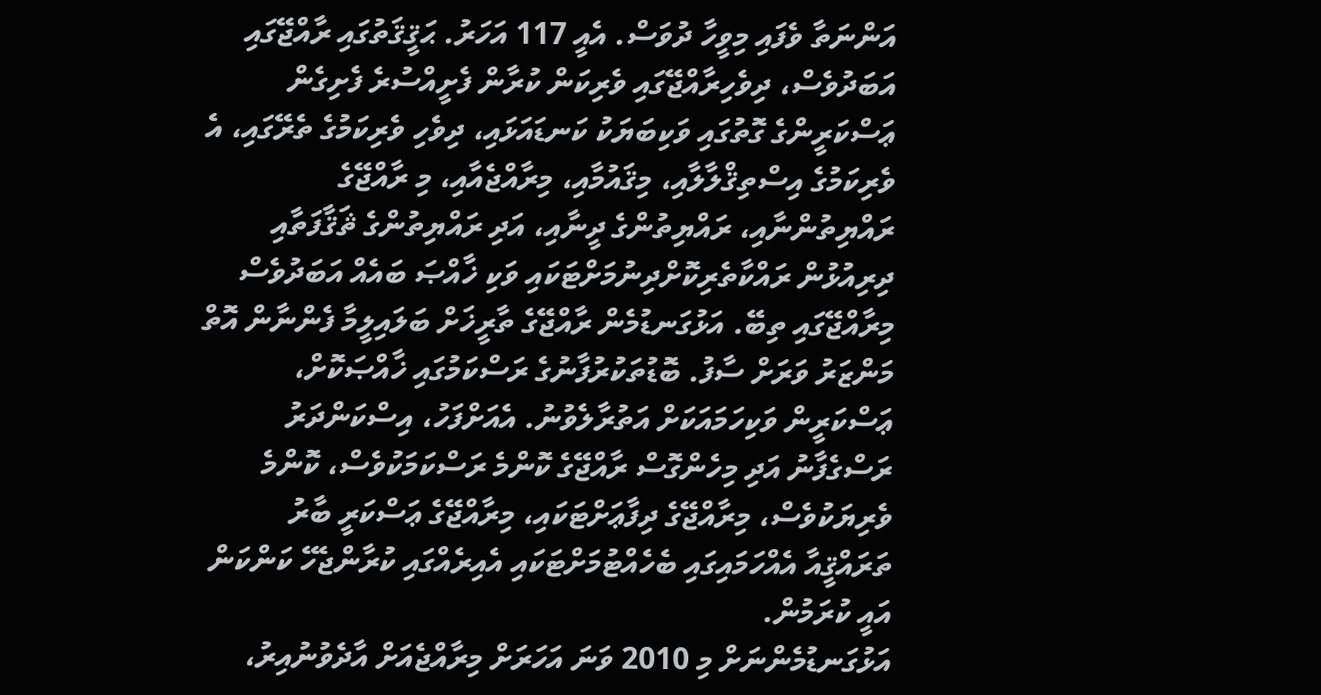އަންނަތާ ވެފައި މިވީހާ ދުވަސް. އެއީ 117 އަހަރު. ޙަޤީޤަތުގައި ރާއްޖޭގައި އަބަދުވެސް، ދިވެހިރާއްޖޭގައި ވެރިކަން ކުރާން ފެށީއްސުރެ ފެށިގެން ޢަސްކަރީންގެ ގޮތުގައި ވަކިބަޔަކު ކަނޑައަޅައި، ދިވެހި ވެރިކަމުގެ ތެރޭގައި، އެ ވެރިކަމުގެ އިސްތިޤްލާލާއި، މިޤައުމާއި، މިރާއްޖެއާއި، މި ރާއްޖޭގެ ރައްޔިތުންނާއި، ރައްޔިތުންގެ ދީނާއި، އަދި ރައްޔިތުންގެ ޘަޤާފަތާއި ދިރިއުޅުން ރައްކާތެރިކޮށްދިނުމަށްޓަކައި ވަކި ޚާއްޞަ ބައެއް އަބަދުވެސް މިރާއްޖޭގައި ތިބޭ. އަޅުގަނޑުމެން ރާއްޖޭގެ ތާރީޚަށް ބަލައިލީމާ ފެންނާން އޮތް މަންޒަރު ވަރަށް ސާފު. ބޮޑުތަކުރުފާނުގެ ރަސްކަމުގައި ޚާއްޞަކޮށް، ޢަސްކަރީން ވަކިހަމައަކަށް އަތުރާލެވުނު. އެއަށްފަހު، އިސްކަންދަރު ރަސްގެފާނު އަދި މިހެންގޮސް ރާއްޖޭގެ ކޮންމެ ރަސްކަމަކުވެސް، ކޮންމެ ވެރިޔަކުވެސް، މިރާއްޖޭގެ ދިފާޢަށްޓަކައި، މިރާއްޖޭގެ ޢަސްކަރީ ބާރު ތަރައްޤީއާ އެއްހަމައިގައި ބެހެއްޓުމަށްޓަކައި އެއިރެއްގައި ކުރާންޖެހޭ ކަންކަން އައީ ކުރަމުން.
އަޅުގަނޑުމެންނަށް މި 2010 ވަނަ އަހަރަށް މިރާއްޖެއަށް އާދެވުނުއިރު،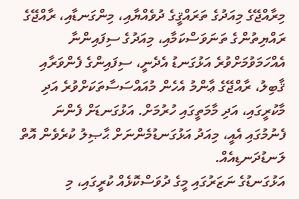މިރާއްޖޭގެ މިއަދުގެ ތަރައްޤީގެ ދުވެއްޔާއި، މިންގަނޑާއި، ރާއްޖޭގެ ރައްޔިތުންގެ ތަނަވަސްކަމާއި، މިއަދުގެ ސިފައިންނާ އެއްހަމަވުމަށްވުރެ އަޅުގަނޑު އެދެނީ، ސިފައިންގެ ފެންވަރާއި ޤާބިލު، ރާއްޖޭގެ ޢާންމު އެހެން މުއައްސަސާތަކަށްވުރެ އަދި މާކުރީގައި، އަދި މާމަތީގައި ހުރުމަށް. އަޅުގަނޑަށް ފެންނަ ފެނުމުގައި އެއީ، މިއަދު އަޅުގަނޑުމެންނަށް ޙާޞިލު ކުރެވެން އޮތް ލަނޑުދަނޑިއެއް.
އަޅުގަނޑުގެ ނަޒަރުގައި މީގެ ދުވަސްކޮޅެއް ކުރީގައި، މި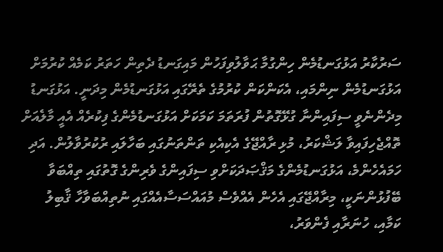ސަރުކާރު އަޅުގަނޑުމެން ހިންގުމާ ޙަވާލުވިފަހުން މައިގަނޑު ދެތިން ހަތަރު ކަމެއް ކުރުމަށް އަޅުގަނޑުމެން ނިންމައި، އެކަންކަން ކުރުމުގެ ތެރޭގައި އަޅުގަނޑުމެން މިދަނީ. އަޅުގަނޑު މިދެންނެވީ ސިފައިންނާ ގުޅޭގޮތުން ފުރަތަމަ ކަމަކަށް އަޅުގަނޑުމެންގެ ފިކުރެއް އެއީ މާލެއަށް ތޮއްޖެހިފައިވާ ލަޝްކަރު، މުޅި ރާއްޖޭގެ އެކިއެކި ތަންތަނުގައި ބަހާލައި ރުކުރުވާލުން. އަދި ހަމައެހެންމެ، އަޅުގަނޑުމެންގެ މަޤްޞަދަކަށްވި ސިފައިންގެ ވެރިންގެ ގޮތުގައި ތިއްބަވާ ބޭފުޅުންނަކީ، މިރާއްޖޭގައި އެހެން އެއްވެސް މުއައްސަސާއެއްގައި ނުތިއްބަވާހާ ޤާބިލު ކަމާއި، ހުނަރާއި ފެންވަރު،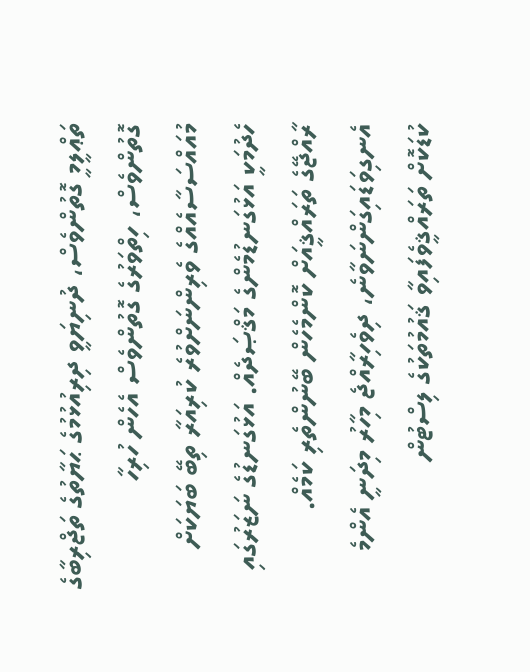ތަޢްލީމީ ގޮތުންވެސް، ދުނިޔަވީ ދިރިއުޅުމުގެ ޙަޔާތުގެ ތަޖްރިބާގެ ގޮތުންވެސް، ހިތްވަރުގެ ގޮތުންވެސް އެހެން ހުރިހާ މުއައްސަސާއެއްގެ ވެރިންނަށްވުރެ ކުރިއަރާ ތިބޭ ބަޔަކަށް ހެދުމަކީ އަޅުގަނޑުމެންގެ މަޤްޞަދެއް. އަޅުގަނޑުގެ ނަޒަރުގައި ރާއްޖޭގެ ތަރައްޤީއަށް ކޮންމެހެން ބޭނުންތެރި ކަމެއް. އެނގިވަޑައިގަންނަވާނެ، ދިވެހިރާއްޖެ މިހާރު މިދަނީ އެންމެ ކުޑަކޮށް ތަރައްޤީވެފައިވާ ޤައުމުތަކުގެ ލިސްޓުން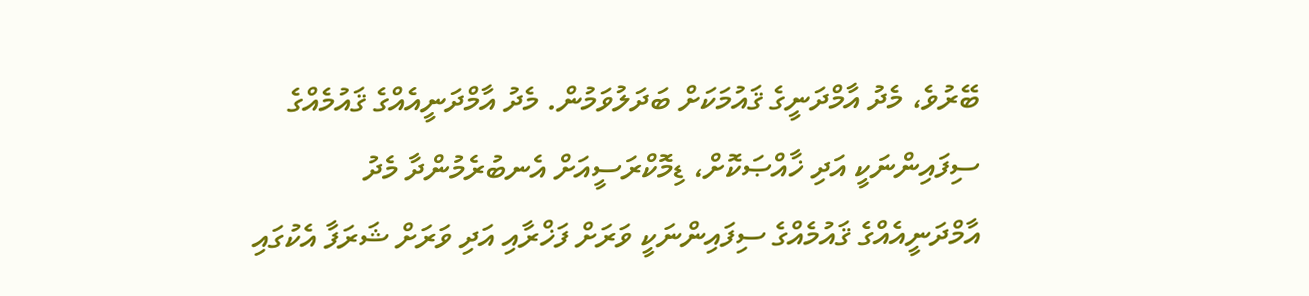ބޭރުވެ، މެދު އާމްދަނީގެ ޤައުމަކަށް ބަދަލުވަމުން. މެދު އާމްދަނީއެއްގެ ޤައުމެއްގެ ސިފައިންނަކީ އަދި ޚާއްޞަކޮށް، ޑިމޮކްރަސީއަށް އެނބުރެމުންދާ މެދު އާމްދަނީއެއްގެ ޤައުމެއްގެ ސިފައިންނަކީ ވަރަށް ފަޚްރާއި އަދި ވަރަށް ޝަރަފާ އެކުގައި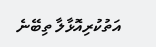އަތުކުރިއޮޅާލާ ތިބޭނެ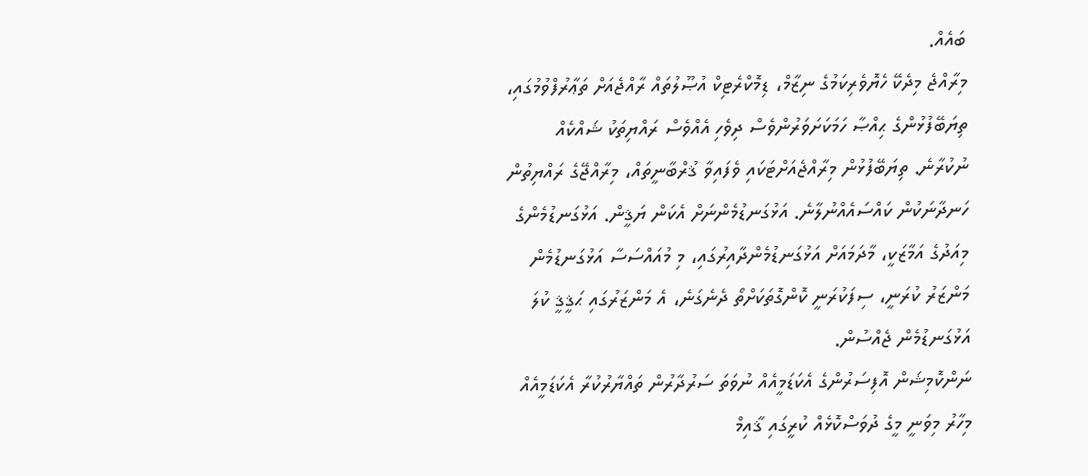ބައެއް.
މިރާއްޖެ މިދެކޭ ހެޔޮވެރިކަމުގެ ނިޒާމް، ޑިމޮކްރެޓިކް އުޞޫލުތައް ރާއްޖެއަށް ތަޢާރުފްވުމުގައި، ތިޔަބޭފުޅުންގެ ޙިއްޞާ ހަމަކަށަވަރުންވެސް ދިވެހި އެއްވެސް ރައްޔިތަކު ޝައްކެއް ނުކުރާނެ. ތިޔަބޭފުޅުން މިރާއްޖެއަށްޓަކައި ވެފައިވާ ޤުރްބާނީތައް، މިރާއްޖޭގެ ރައްޔިތުން ހަނދާނަކުން ކައްސައެއްނުލާނެ. އަޅުގަނޑުމެންނަށް އެކަން ޔަޤީން. އަޅުގަނޑުމެންގެ މިއަދުގެ އަމާޒަކީ، މާދަމައަށް އަޅުގަނޑުމެންދާއިރުގައި، މި މުއައްސަސާ އަޅުގަނޑުމެން މަންޒަރު ކުރަނީ، ސިފަކުރަނީ ކޮންގޮތަކަށްތޯ ދެނެގަނެ، އެ މަންޒަރުގައި ޙަޤީޤީ ކުލަ އަޅުގަނޑުމެން ޖެއްސުން.
ނަންކޮމިޝަން އޮފިސަރުންގެ އެކަޑަމީއެއް ނުވަތަ ސަރުދާރުން ތައްޔާރުކުރާ އެކަޑަމީއެއް މިހާރު މިވަނީ މީގެ ދުވަސްކޮޅެއް ކުރީގައި ޤާއިމް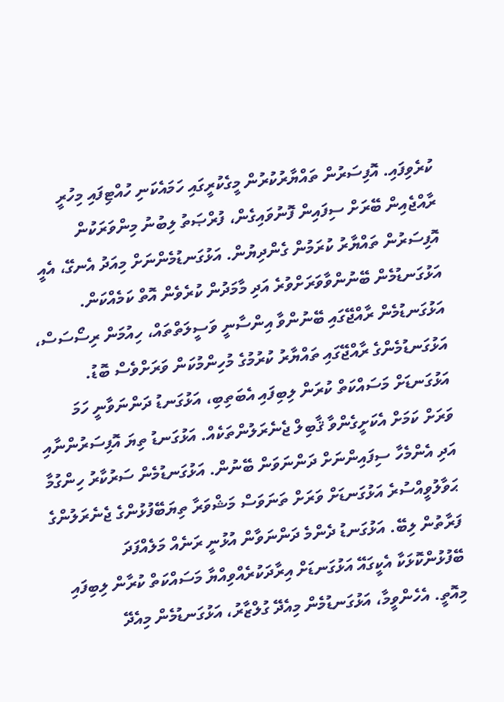ކުރެވިފައި. އޮފިސަރުން ތައްޔާރުކުރުން މީގެކުރީގައި ހަމައެކަނި ހުއްޓިފައި މިހުރީ ރާއްޖެއިން ބޭރަށް ސިފައިން ފޮނުވައިގެން، ފުރްޞަތު ލިބުނު މިންވަރަކުން އޮފިސަރުން ތައްޔާރު ކުރަމުން ގެންދިޔުން. އަޅުގަނޑުމެންނަށް މިއަދު އެނގޭ، އެއީ އަޅުގަނޑުމެން ބޭނުންވާވަރަށްވުރެ އަދި މާމަދުން ކުރެވެން އޮތް ކަމެއްކަން. އަޅުގަނޑުމެން ރާއްޖޭގައި ބޭނުންވާ އިންސާނީ ވަސީލަތްތައް، ހިއުމަން ރިސޯސަސް، އަޅުގަނޑުމެންގެ ރާއްޖޭގައި ތައްޔާރު ކުރުމުގެ މުހިންމުކަން ވަރަށްވެސް ބޮޑު.
އަޅުގަނޑަށް މަސައްކަތް ކުރަން ލިބިފައި އެބަތިބި، އަޅުގަނޑު ދަންނަވާނީ ހަމަ ވަރަށް ކަމަށް އެކަށީގެންވާ ޤާބިލް ޖެނެރަލުންތަކެއް. އަޅުގަނޑު ތިޔަ އޮފިސަރުންނާއި އަދި އެންމެހާ ސިފައިންނަށް ދަންނަވަން ބޭނުން. އަޅުގަނޑުމެން ސަރުކާރު ހިންގުމާ ޙަވާލުވީއްސުރެ އަޅުގަނޑަށް ވަރަށް ތަނަވަސް މަޝްވަރާ ތިޔަބޭފުޅުންގެ ޖެނެރަލުންގެ ފަރާތުން ލިބޭ. އަޅުގަނޑު ދެންމެ ދަންނަވާން އުޅުނީ ރަނެއް މަލެއްފަދަ ބޭފުޅުންކޮޅަކާ އެކީގައޭ އަޅުގަނޑަށް އިރާދަކުރެއްވިއްޔާ މަސައްކަތް ކުރާން ލިބިފައި މިއޮތީ. އެހެންވީމާ، އަޅުގަނޑުމެން މިއެދޭ ގުލްޒާރު، އަޅުގަނޑުމެން މިއެދޭ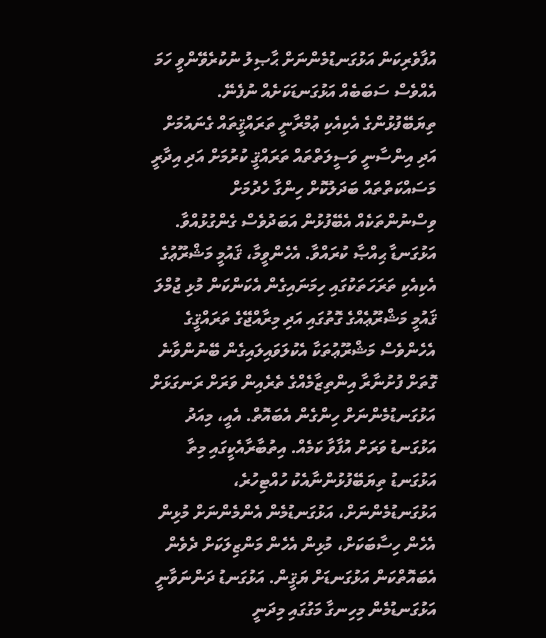އުފާވެރިކަން އަޅުގަނޑުމެންނަށް ޙާޞިލު ނުކުރެވޭންވީ ހަމަ އެއްވެސް ސަބަބެއް އަޅުގަނޑަކަށެއް ނުފެނޭ. ތިޔަބޭފުޅުންގެ އެކިއެކި ޢުމްރާނީ ތަރައްޤީތައް ގެނައުމަށް އަދި އިންސާނީ ވަސީލަތްތައް ތަރައްޤީ ކުރުމަށް އަދި އިދާރީ މަސައްކަތްތައް ބަދަލުކޮށް ހިންގާ ހެދުމަށް ވިސްނުންތަކެއް އެބޭފުޅުން އަބަދުވެސް ގެންގުޅުއްވާ. އަޅުގަނޑާ ޙިއްޞާ ކުރައްވާ. އެހެންވީމާ، ޤައުމީ މަޝްރޫޢުގެ އެކިއެކި ތަރަހަތަކުގައި ހިމަނައިގެން އެކަންކަން މުޅި ޖުމްލަ ޤައުމީ މަޝްރޫޢެއްގެ ގޮތުގައި އަދި މިރާއްޖޭގެ ތަރައްޤީގެ އެހެންވެސް މަޝްރޫޢުތަކާ އެކުލަވައިލައިގެން ބޭނުންވާނެ ގޮތަށް ފުށުނާރާ އިންތިޒާމެއްގެ ތެރެއިން ވަރަށް ރަނގަޅަށް އަޅުގަނޑުމެންނަށް ހިންގެން އެބައޮތް. އެއީ، މިއަދު އަޅުގަނޑު ވަރަށް އުފާވާ ކަމެއް. އިތުބާރާއެކީގައި މިތާ އަޅުގަނޑު ތިޔަބޭފުޅުންނާއެކު ހުއްޓިހުރެ، އަޅުގަނޑުމެންނަށް، އަޅުގަނޑުމެން އެންމެންނަށް މުޅިން އެހެން ހިސާބަކަށް، މުޅިން އެހެން މަންޒިލަކަށް ދެވެން އެބައޮތްކަން އަޅުގަނޑަށް ޔަޤީން. އަޅުގަނޑު ދަންނަވާނީ އަޅުގަނޑުމެން މިހިނގާ މަގުގައި މިދަނީ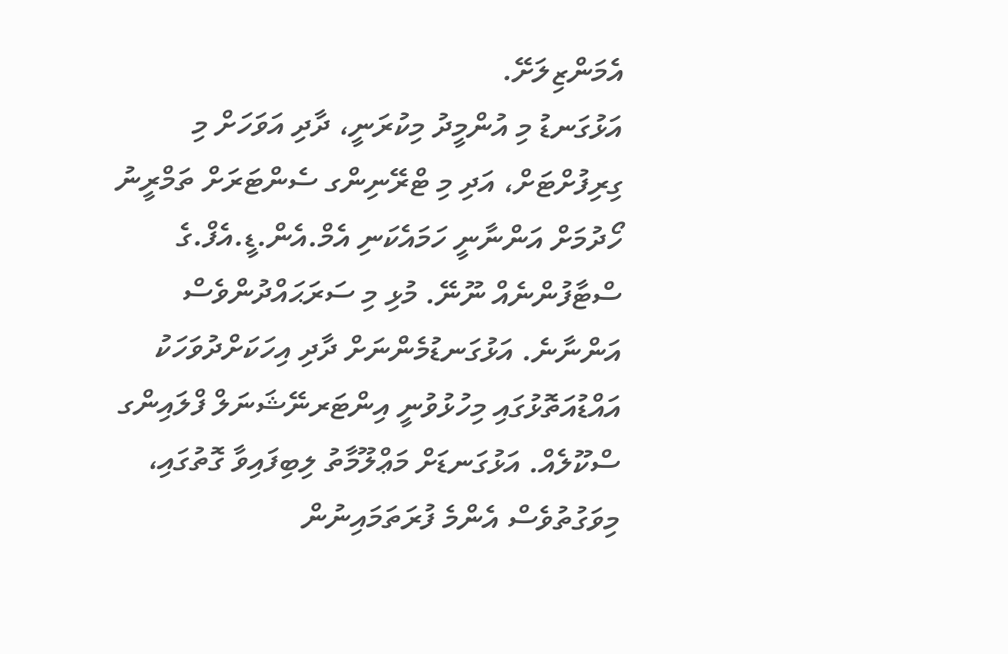އެމަންޒިލަށޭ.
އަޅުގަނޑު މި އުންމީދު މިކުރަނީ، ދާދި އަވަހަށް މި ގިރިފުށްޓަށް، އަދި މި ޓްރޭނިންގ ސެންޓަރަށް ތަމްރީނު ހޯދުމަށް އަންނާނީ ހަމައެކަނި އެމް.އެން.ޑީ.އެފް.ގެ ސްޓާފުންނެއް ނޫނޭ. މުޅި މި ސަރަޙައްދުންވެސް އަންނާނެ. އަޅުގަނޑުމެންނަށް ދާދި އިހަކަށްދުވަހަކު އައްޑުއަތޮޅުގައި މިހުޅުވުނީ އިންޓަރނޭޝަނަލް ފްލައިންގ ސްކޫލެއް. އަޅުގަނޑަށް މަޢްލޫމާތު ލިބިފައިވާ ގޮތުގައި، މިވަގުތުވެސް އެންމެ ފުރަތަމައިނުން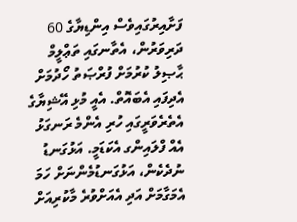ފަށާއިރުގައިވެސް އިންޑިޔާގެ 60 ދަރިވަރުން، އެތާނގައި ތަޢްލީމް ޙާޞިލު ކުރުމަށް ފުރްޞަތު ހޯދުމަށް އެދިފައި އެބައޮތް. އެއީ މުޅި އޭޝިޔާގެ އެތެރެވަރީގައި ހުރި އެންމެ ރަނގަޅު އެއް ފްލައިންގ އެކަޑަމީ. އަޅުގަނޑު ނުދެކެން، އަޅުގަނޑުމެންނަށް ހަމަ އެމަގާމަށް އަދި އެއަށްވުރެ މާކުރިއަށް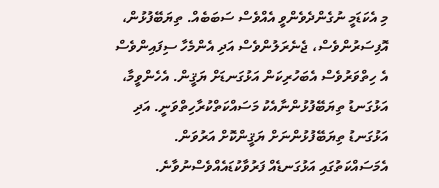މި އެކަޑަމީ ނުގެންދެވެންވީ އެއްވެސް ސަބަބެއް. ތިޔަބޭފުޅުން، އޮފިސަރުންވެސް، ޖެނެރަލުންވެސް އަދި އެންމެހާ ސިފައިންވެސް އެ ހިތްވަރުވެސް އެބަހުރިކަން އަޅުގަނޑަށް ޔަޤީން. އެހެންވީމާ، އަޅުގަނޑު ތިޔަބޭފުޅުންނާއެކު މަސައްކަތްކުރާހިތްވަނީ. އަދި އަޅުގަނޑު ތިޔަބޭފުޅުންނަށް ޔަޤީންކޮށް އަރުވަން. އެމަސައްކަތުގައި އަޅުގަނޑެއް ފަރުވާކުޑައެއްވެސްނުވާނެ.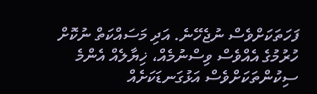ފަހަތަކަށްވެސް ނުޖެހޭނެ. އަދި މަސައްކަތް ނުކޮށް ހުރުމުގެ އެއްވެސް ވިސްނުމެއް، ޚިޔާލެއް އެންމެ ސިކުންތަކަށްވެސް އަޅުގަނޑަކަށެއް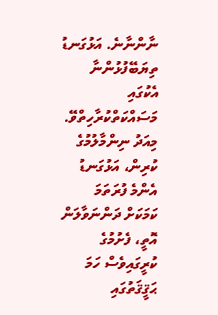ނާންނާނެ. އަޅުގަނޑު ތިޔަބޭފުޅުންނާ އެކުގައި މަސައްކަތްކުރާހިތްވޭ.
މިއަދު ނިންމާލުމުގެ ކުރިން، އަޅުގަނޑު އެންމެ ފުރަތަމަ ކަމަކަށް ދަންނަވާލަން އޮތީ، ފެށުމުގެ ކުރީގައިވެސް ހަމަ ޙަޤީޤަތުގައި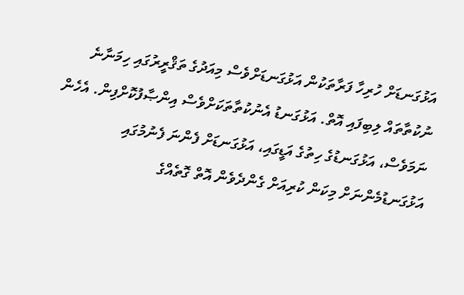އަޅުގަނޑަށް ހުރިހާ ފަރާތަކުން އަޅުގަނޑަށްވެސް މިއަދުގެ ތަޤްރީރުގައި ހިމަނާނެ ނުކުތާތައް ލިބިފައި އޮތް. އަޅުގަނޑު އެނުކުތާތަކަށްވެސް އިންޞާފުކޮށްފިން. އެހެން ނަމަވެސް، އަޅުގަނޑުގެ ހިތުގެ އަޑީގައި، އަޅުގަނޑަށް ފެންނަ ފެނުމުގައި އަޅުގަނޑުމެންނަށް މިކަން ކުރިއަށް ގެންދެވެން އޮތް ގޮތެއްގެ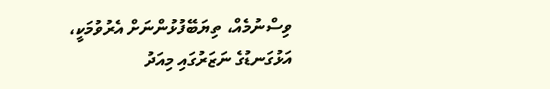ވިސްނުމެއް، ތިޔަބޭފުޅުންނަށް އެރުވުމަކީ، އަޅުގަނޑުގެ ނަޒަރުގައި މިއަދު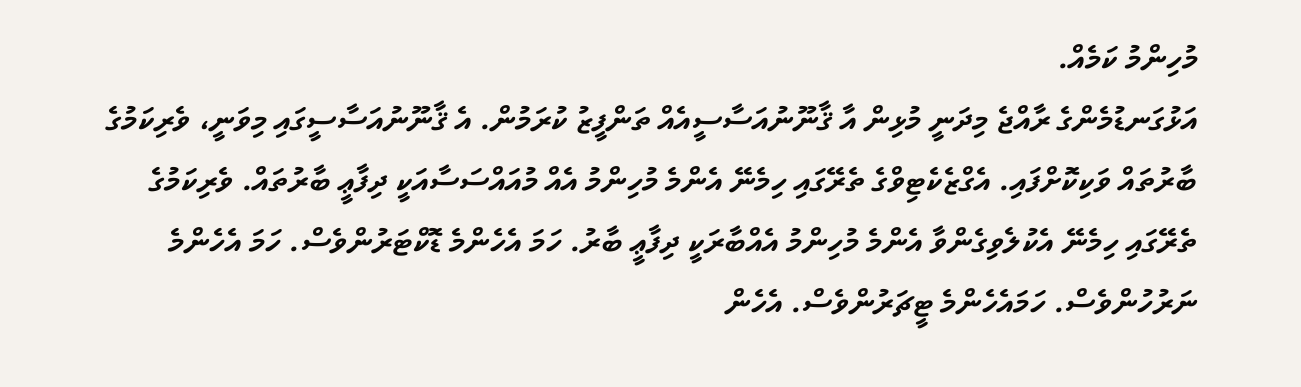މުހިންމު ކަމެއް.
އަޅުގަނޑުމެންގެ ރާއްޖެ މިދަނީ މުޅިން އާ ޤާނޫނުއަސާސީއެއް ތަންފީޒު ކުރަމުން. އެ ޤާނޫނުއަސާސީގައި މިވަނީ، ވެރިކަމުގެ ބާރުތައް ވަކިކޮށްފައި. އެގްޒެކެޓިވްގެ ތެރޭގައި ހިމެނޭ އެންމެ މުހިންމު އެއް މުއައްސަސާއަކީ ދިފާޢީ ބާރުތައް. ވެރިކަމުގެ ތެރޭގައި ހިމެނޭ އެކުލެވިގެންވާ އެންމެ މުހިންމު އެއްބާރަކީ ދިފާޢީ ބާރު. ހަމަ އެހެންމެ ޑޮކްޓަރުންވެސް. ހަމަ އެހެންމެ ނަރުހުންވެސް. ހަމައެހެންމެ ޓީޗަރުންވެސް. އެހެން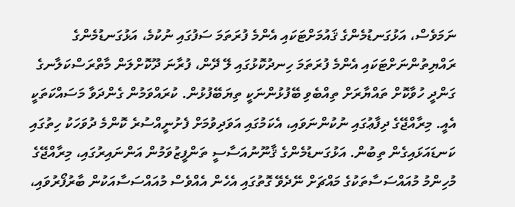ނަމަވެސް، އަޅުގަނޑުމެންގެ ޤައުމަށްޓަކައި އެންމެ ފުރަތަމަ ސަފުގައި ނުކުމެ، އަޅުގަނޑުމެންގެ ރައްޔިތުންނަށްޓަކައި އެންމެ ފުރަތަމަ ހިނދުކޮޅުގައި ލޭ ދޭން، ފުރާނަ ދޫކޮށްލަން މާތްރަސްކަލާނގެ ގަންދީ ހުވާކޮށް ތައްޔާރަށް ތިއްބެވި ބޭފުޅުންނަކީ ތިޔަބޭފުޅުން. ކުރައްވަމުން ގެންދަވާ މަސައްކަތަކީ އެއީ. މިރާއްޖޭގެ ދިފާޢުގައި ނުކުންނަވައި، އެކަމުގައި އަވަދިވުމަށް ފެށުނީއްސުރެ ކޮންމެ ދުވަހަކު ހިތުގައި ކަނޑައަޅައިގެން ތިބުން. އަޅުގަނޑުމެންގެ ޤާނޫނުއަސާސީ ތަންފީޒުވަމުން އަންނައިރުގައި، މިރާއްޖޭގެ މުހިންމު މުއައްސަސާތަކުގެ މައްޗަށް ނޭދެވޭ ގޮތުގައި އެހެން އެއްވެސް މުއައްސަސާއަކުން ބާރުފޯރުވައި،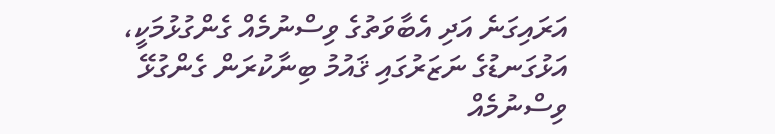އަރައިގަނެ އަދި އެބާވަތުގެ ވިސްނުމެއް ގެންގުޅުމަކީ، އަޅުގަނޑުގެ ނަޒަރުގައި ޤައުމު ބިނާކުރަން ގެންގުޅޭ ވިސްނުމެއް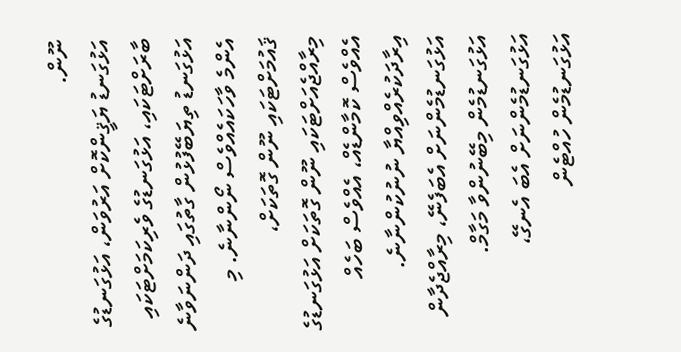ނޫން.
އަޅުގަނޑު ޔަޤީންކޮށް އަރުވަން، އަޅުގަނޑުގެ ބާރަށްޓަކައި، އަޅުގަނޑުގެ ވެރިކަމަށްޓަކައި އަޅުގަނޑު ތިޔަބޭފުޅުން ގާތުގައި ދަންނަވާނެ އެންމެ ވާހަކައެއްވެސް ނޯންނާނެ. މި ޤައުމަށްޓަކައި ނޫން ގޮތަކަށް، މިރާއްޖެއަށްޓަކައި ނޫން ގޮތަކަށް އަޅުގަނޑުގެ އެއްވެސް ކޮމާންޑެއް، އެއްވެސް ބަހެއް އިރާދަކުރެއްވިއްޔާ ނުނުކުންނާނެ. އަޅުގަނޑުމެންނަށް އެބަފެނޭ، މިރާއްޖެދާން އަޅުގަނޑުމެން މިބޭނުންވާ މަގާމް. އަޅުގަނޑުމެންނަށް އެބަ އެނގޭ، އަޅުގަނޑުމެން ހުއްޓެން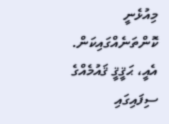މިއުޅެނީ ކޮންތަނެއްގައިކަން. އެއީ، ޙަޤީޤީ ޤައުމެއްގެ ސިފައިގައި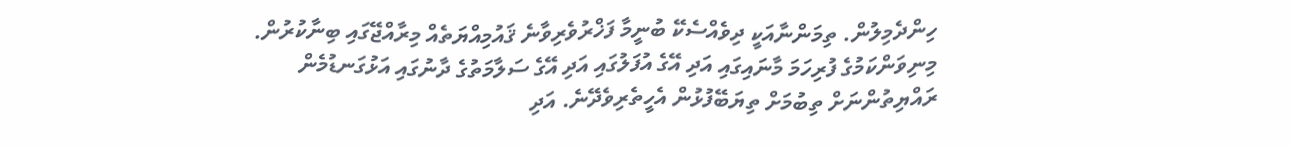ހިންދެމިލުން. ތިމަންނާއަކީ ދިވެއްސެކޭ ބުނީމާ ފަޚްރުވެރިވާނެ ޤައުމިއްޔަތެއް މިރާއްޖޭގައި ބިނާކުރުން. މިނިވަންކަމުގެ ފުރިހަމަ މާނައިގައި އަދި އޭގެ އުފަލުގައި އަދި އޭގެ ސަލާމަތުގެ ދާނުގައި އަޅުގަނޑުމެން ރައްޔިތުންނަށް ތިބުމަށް ތިޔަބޭފުޅުން އެހީތެރިވެދޭނެ. އަދި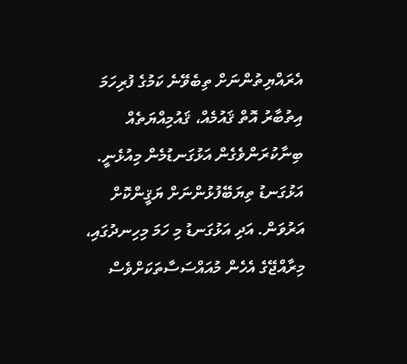އެރައްޔިތުންނަށް ތިބެވޭނެ ކަމުގެ ފުރިހަމަ އިތުބާރު އޮތް ޤައުމެއް، ޤައުމިއްޔަތެއް ބިނާކުރަންވެގެން އަޅުގަނޑުމެން މިއުޅެނީ.
އަޅުގަނޑު ތިޔަބޭފުޅުންނަށް ޔަޤީންކޮށް އަރުވަން. އަދި އަޅުގަނޑު މި ހަމަ މިހިނދުގައި، މިރާއްޖޭގެ އެހެން މުއައްސަސާތަކަށްވެސް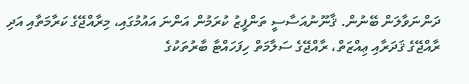ދަންނަވާލަން ބޭނުން. ޤާނޫނުއަސާސީ ތަންފީޒު ކުރަމުން އަންނަ އައުމުގައި، މިރާއްޖޭގެ ކަރާމަތާއި އަދި ރާއްޖޭގެ ޤަދަރާއި ޢިއްޒަތް، ރާއްޖޭގެ ސަލާމަތް ހިފަހައްޓާ ބާރުތަކުގެ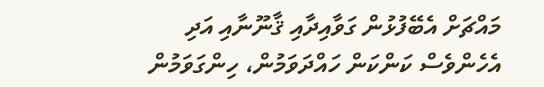މައްޗަށް އެބޭފުޅުން ގަވާއިދާއި ޤާނޫނާއި އަދި އެހެންވެސް ކަންކަން ހައްދަވަމުން، ހިންގަވަމުން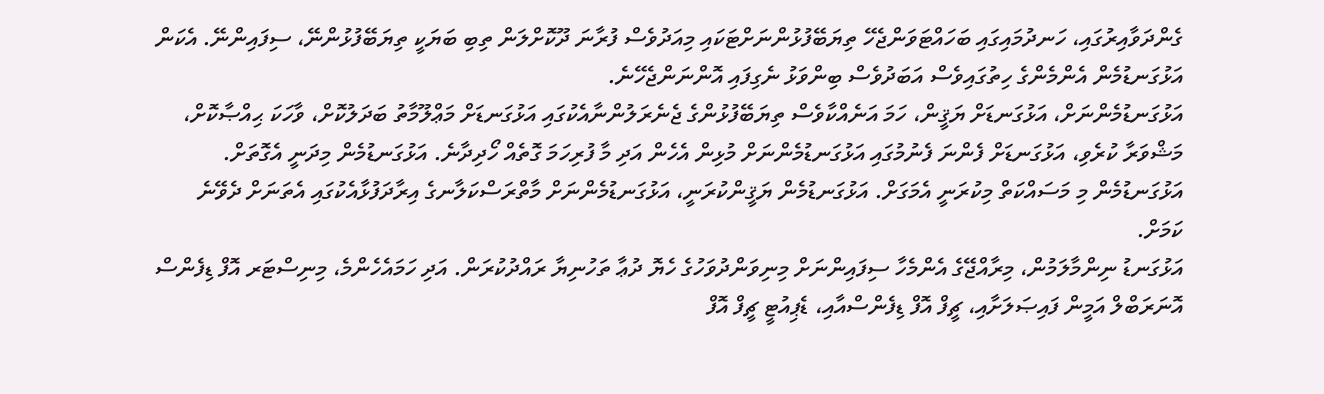ގެންދަވާއިރުގައި، ހަނދުމައިގައި ބަހައްޓަވަންޖެހޭ ތިޔަބޭފުޅުންނަށްޓަކައި މިއަދުވެސް ފުރާނަ ދޫކޮށްލަން ތިބި ބަޔަކީ ތިޔަބޭފުޅުންނޭ، ސިފައިންނޭ. އެކަން އަޅުގަނޑުމެން އެންމެންގެ ހިތުގައިވެސް އަބަދުވެސް ބިންވަޅު ނެގިފައި އޮންނަންޖެހޭނެ.
އަޅުގަނޑުމެންނަށް، އަޅުގަނޑަށް ޔަޤީން، ހަމަ އަނެއްކާވެސް ތިޔަބޭފުޅުންގެ ޖެނެރަލުންނާއެކުގައި އަޅުގަނޑަށް މަޢްލޫމާތު ބަދަލުކޮށް، ވާހަކަ ޙިއްޞާކޮށް، މަޝްވަރާ ކުރެވި، އަޅުގަނޑަށް ފެންނަ ފެނުމުގައި އަޅުގަނޑުމެންނަށް މުޅިން އެހެން އަދި މާ ފުރިހަމަ ގޮތެއް ހޯދިދާނެ. އަޅުގަނޑުމެން މިދަނީ އެގޮތަށް. އަޅުގަނޑުމެން މި މަސައްކަތް މިކުރަނީ އެމަގަށް. އަޅުގަނޑުމެން ޔަޤީންކުރަނީ، އަޅުގަނޑުމެންނަށް މާތްރަސްކަލާނގެ އިރާދަފުޅާއެކުގައި އެތަނަށް ދެވޭނެ ކަމަށް.
އަޅުގަނޑު ނިންމާލަމުން، މިރާއްޖޭގެ އެންމެހާ ސިފައިންނަށް މިނިވަންދުވަހުގެ ހެޔޮ ދުޢާ ތަހުނިޔާ ރައްދުކުރަން. އަދި ހަމައެހެންމެ، މިނިސްޓަރ އޮފް ޑިފެންސް އޮނަރަބްލް އަމީން ފައިޞަލަށާއި، ޗީފް އޮފް ޑިފެންސްއާއި، ޑެޕިއުޓީ ޗީފް އޮފް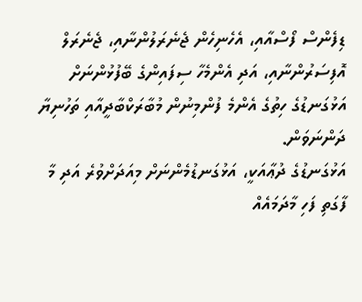ޑިފެންސް ފޯސްއާއި، އެހެނިހެން ޖެނެރަލުންނާއި، ޖެނެރަލް އޮފިސަރުންނާއި، އަދި އެންމެހާ ސިފައިންގެ ބޭފުޅުންނަށް އަޅުގަނޑުގެ ހިތުގެ އެންމެ ފުންމިނުން މުބާރަކްބާދީއާއި ތަހުނިޔާ ދަންނަވަން.
އަޅުގަނޑުގެ ދުޢާއަކީ، އަޅުގަނޑުމެންނަށް މިއަދަށްވުރެ އަދި މާ ފާގަތި ފަހި މާދަމައެއް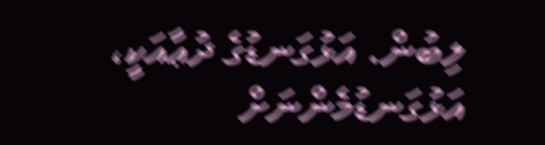ލިބުން. އަޅުގަނޑުގެ ދުޢާއަކީ، އަޅުގަނޑުމެންނަށް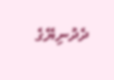ދެދުނިޔޭގެ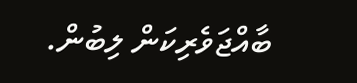ބާއްޖަވެރިކަން ލިބުން.